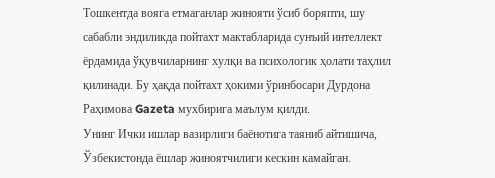Тошкентда вояга етмаганлар жинояти ўсиб боряпти, шу сабабли эндиликда пойтахт мактабларида сунъий интеллект ёрдамида ўқувчиларнинг хулқи ва психологик ҳолати таҳлил қилинади. Бу ҳақда пойтахт ҳокими ўринбосари Дурдона Раҳимова Gazeta мухбирига маълум қилди.
Унинг Ички ишлар вазирлиги баёнотига таяниб айтишича, Ўзбекистонда ёшлар жиноятчилиги кескин камайган.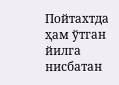Пойтахтда ҳам ўтган йилга нисбатан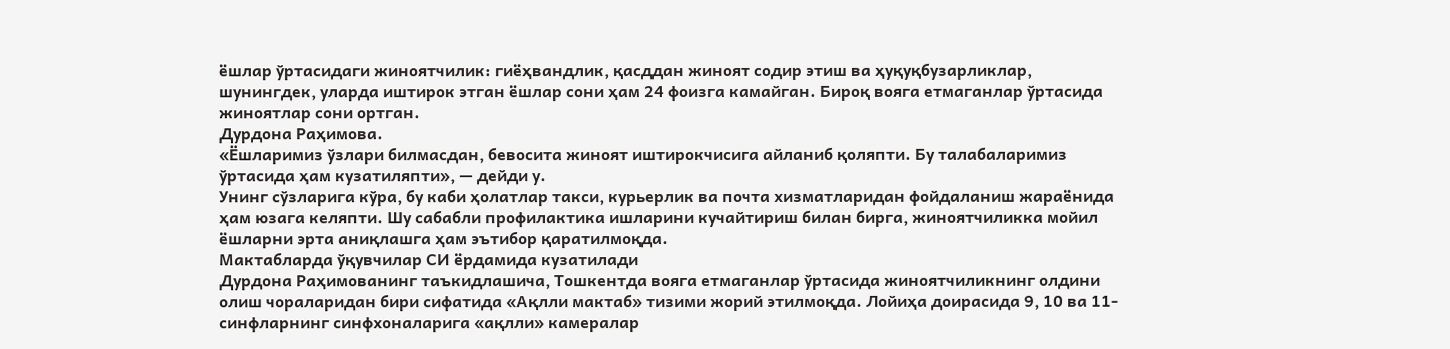ёшлар ўртасидаги жиноятчилик: гиёҳвандлик, қасддан жиноят содир этиш ва ҳуқуқбузарликлар, шунингдек, уларда иштирок этган ёшлар сони ҳам 24 фоизга камайган. Бироқ вояга етмаганлар ўртасида жиноятлар сони ортган.
Дурдона Раҳимова.
«Ёшларимиз ўзлари билмасдан, бевосита жиноят иштирокчисига айланиб қоляпти. Бу талабаларимиз ўртасида ҳам кузатиляпти», — дейди у.
Унинг сўзларига кўра, бу каби ҳолатлар такси, курьерлик ва почта хизматларидан фойдаланиш жараёнида ҳам юзага келяпти. Шу сабабли профилактика ишларини кучайтириш билан бирга, жиноятчиликка мойил ёшларни эрта аниқлашга ҳам эътибор қаратилмоқда.
Мактабларда ўқувчилар СИ ёрдамида кузатилади
Дурдона Раҳимованинг таъкидлашича, Тошкентда вояга етмаганлар ўртасида жиноятчиликнинг олдини олиш чораларидан бири сифатида «Ақлли мактаб» тизими жорий этилмоқда. Лойиҳа доирасида 9, 10 ва 11-синфларнинг синфхоналарига «ақлли» камералар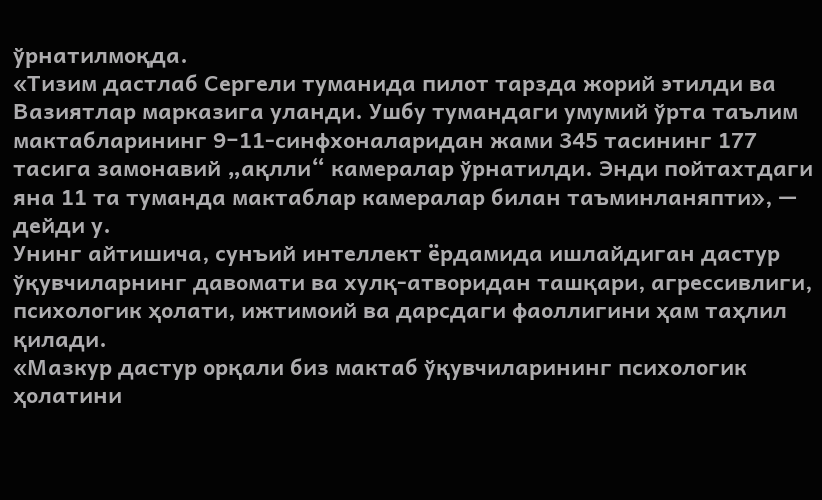ўрнатилмоқда.
«Тизим дастлаб Сергели туманида пилот тарзда жорий этилди ва Вазиятлар марказига уланди. Ушбу тумандаги умумий ўрта таълим мактабларининг 9−11-синфхоналаридан жами 345 тасининг 177 тасига замонавий „ақлли“ камералар ўрнатилди. Энди пойтахтдаги яна 11 та туманда мактаблар камералар билан таъминланяпти», — дейди у.
Унинг айтишича, сунъий интеллект ёрдамида ишлайдиган дастур ўқувчиларнинг давомати ва хулқ-атворидан ташқари, агрессивлиги, психологик ҳолати, ижтимоий ва дарсдаги фаоллигини ҳам таҳлил қилади.
«Мазкур дастур орқали биз мактаб ўқувчиларининг психологик ҳолатини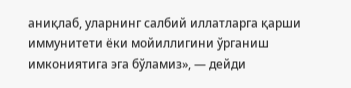аниқлаб, уларнинг салбий иллатларга қарши иммунитети ёки мойиллигини ўрганиш имкониятига эга бўламиз», — дейди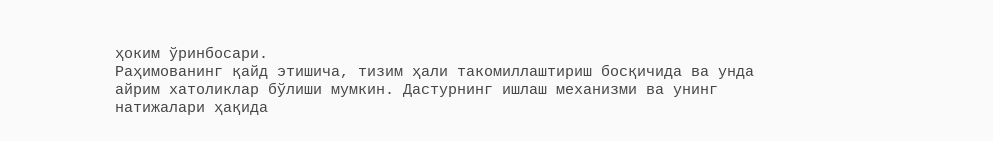ҳоким ўринбосари.
Раҳимованинг қайд этишича, тизим ҳали такомиллаштириш босқичида ва унда айрим хатоликлар бўлиши мумкин. Дастурнинг ишлаш механизми ва унинг натижалари ҳақида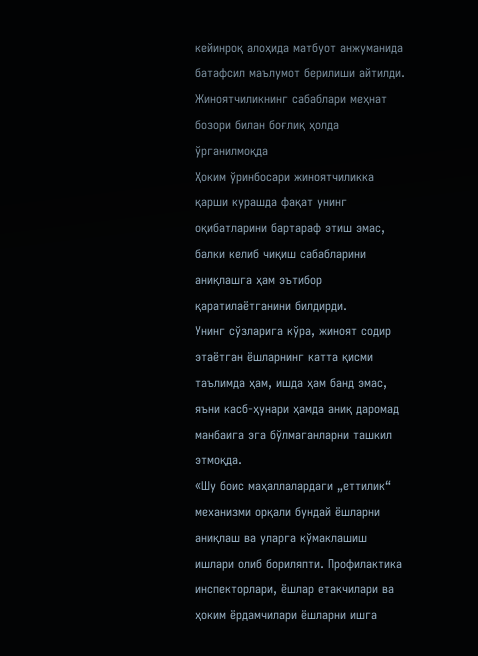кейинроқ алоҳида матбуот анжуманида батафсил маълумот берилиши айтилди.
Жиноятчиликнинг сабаблари меҳнат бозори билан боғлиқ ҳолда ўрганилмоқда
Ҳоким ўринбосари жиноятчиликка қарши курашда фақат унинг оқибатларини бартараф этиш эмас, балки келиб чиқиш сабабларини аниқлашга ҳам эътибор қаратилaётганини билдирди.
Унинг сўзларига кўра, жиноят содир этаётган ёшларнинг катта қисми таълимда ҳам, ишда ҳам банд эмас, яъни касб-ҳунари ҳамда аниқ даромад манбаига эга бўлмаганларни ташкил этмоқда.
«Шу боис маҳаллалардаги „еттилик“ механизми орқали бундай ёшларни аниқлаш ва уларга кўмаклашиш ишлари олиб бориляпти. Профилактика инспекторлари, ёшлар етакчилари ва ҳоким ёрдамчилари ёшларни ишга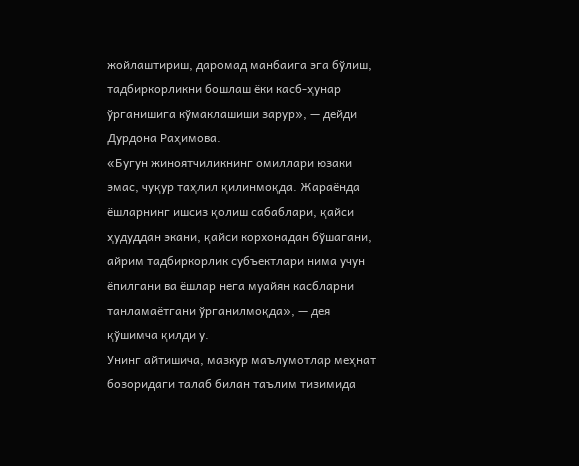жойлаштириш, даромад манбаига эга бўлиш, тадбиркорликни бошлаш ёки касб-ҳунар ўрганишига кўмаклашиши зарур», — дейди Дурдона Раҳимова.
«Бугун жиноятчиликнинг омиллари юзаки эмас, чуқур таҳлил қилинмоқда. Жараёнда ёшларнинг ишсиз қолиш сабаблари, қайси ҳудуддан экани, қайси корхонадан бўшагани, айрим тадбиркорлик субъектлари нима учун ёпилгани ва ёшлар нега муайян касбларни танламаётгани ўрганилмоқда», — дея қўшимча қилди у.
Унинг айтишича, мазкур маълумотлар меҳнат бозоридаги талаб билан таълим тизимида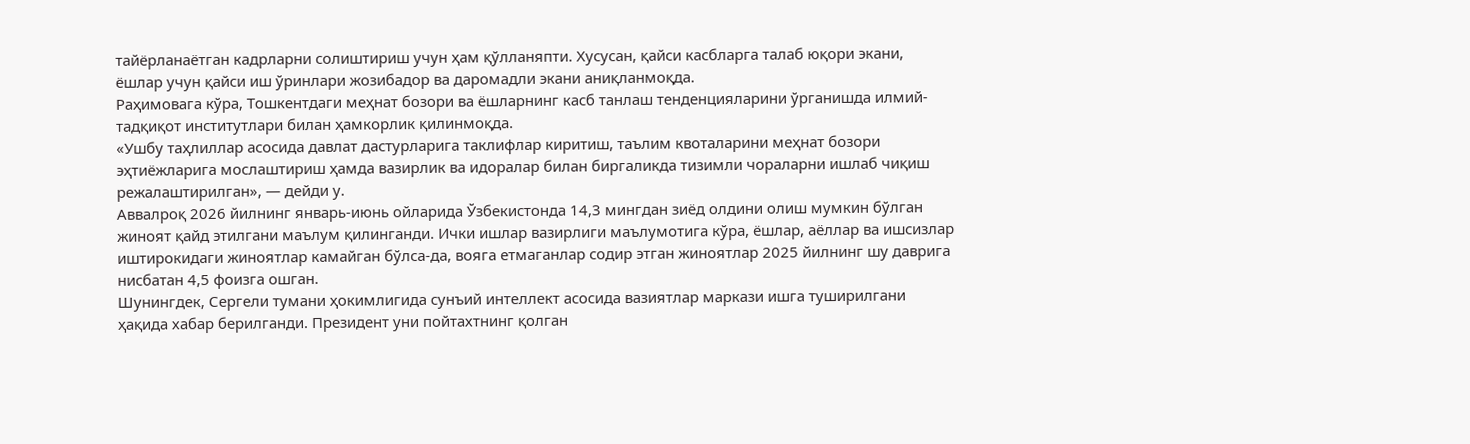тайёрланаётган кадрларни солиштириш учун ҳам қўлланяпти. Хусусан, қайси касбларга талаб юқори экани, ёшлар учун қайси иш ўринлари жозибадор ва даромадли экани аниқланмоқда.
Раҳимовага кўра, Тошкентдаги меҳнат бозори ва ёшларнинг касб танлаш тенденцияларини ўрганишда илмий-тадқиқот институтлари билан ҳамкорлик қилинмоқда.
«Ушбу таҳлиллар асосида давлат дастурларига таклифлар киритиш, таълим квоталарини меҳнат бозори эҳтиёжларига мослаштириш ҳамда вазирлик ва идоралар билан биргаликда тизимли чораларни ишлаб чиқиш режалаштирилган», — дейди у.
Аввалроқ 2026 йилнинг январь-июнь ойларида Ўзбекистонда 14,3 мингдан зиёд олдини олиш мумкин бўлган жиноят қайд этилгани маълум қилинганди. Ички ишлар вазирлиги маълумотига кўра, ёшлар, аёллар ва ишсизлар иштирокидаги жиноятлар камайган бўлса-да, вояга етмаганлар содир этган жиноятлар 2025 йилнинг шу даврига нисбатан 4,5 фоизга ошган.
Шунингдек, Сергели тумани ҳокимлигида сунъий интеллект асосида вазиятлар маркази ишга туширилгани ҳақида хабар берилганди. Президент уни пойтахтнинг қолган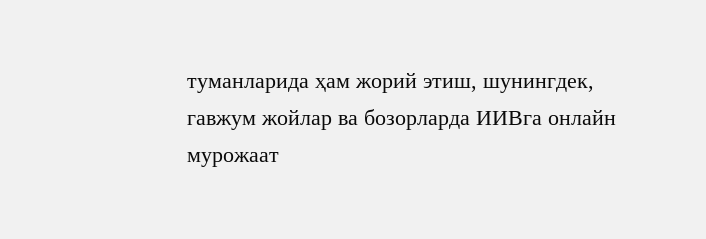туманларида ҳам жорий этиш, шунингдек, гавжум жойлар ва бозорларда ИИВга онлайн мурожаат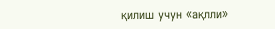қилиш учун «ақлли»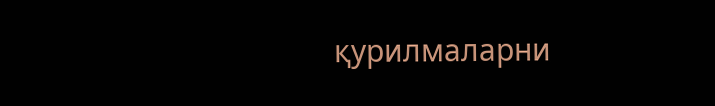қурилмаларни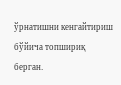ўрнатишни кенгайтириш бўйича топшириқ берган.